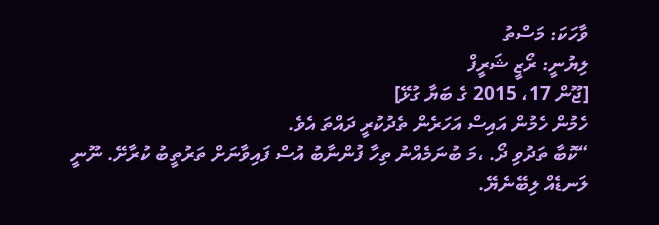ވާހަކަ: މަސްތު
ލިޔުނީ: ރޯޒީ ޝަރީފް
[ޖޫން 17، 2015 ގެ ބަޔާ ގުޅޭ]
ހެމުން ހެމުން އައިސް އަހަރެން ތެދުކުރީ ދައްތަ އެވެ.
“ކޮބާ ތަދުވި ދޯ. ،މަ ބުނަމެއްނު ތިހާ ފުންނާބު އުސް ފައިވާނަށް ތަރުތީބު ކުރާށޭ. ނޫނީ ލަނޑެއް ލިބޭނެޔޭ.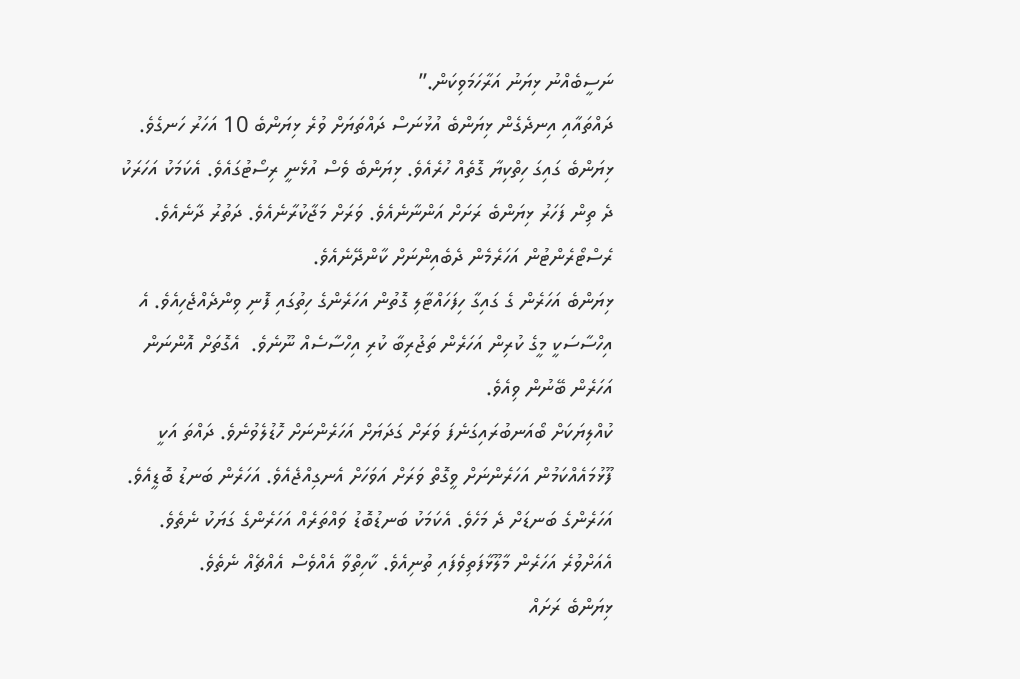ނަސީބެއްނު ޅިޔަނު އަރާހަމަވިކަން.”
ދައްތައާއި އިނދެގެން ޅިޔަންބެ އުޅުނަސް ދައްތަޔަށް ވުރެ ޅިޔަންބެ 10 އަހަރު ހަނގެވެ.
ޅިޔަންބެ ގައިގަ ހިތްކިޔާ ގޮތެއް ހުރެއެވެ. ޅިޔަންބެ ވެސް އުޅެނީ ރިސޯޓުގައެވެ. އެކަމަކު އަހަރަކު ދެ ތިން ފަހަރު ޅިޔަންބެ ރަށަށް އަންނާނެއެވެ. ވަރަށް މަޖާކުރާނެއެވެ. ދަތުރު ދާނެއެވެ. ރެސްޓޯރެންޓުން އަހަރެމެން ދެބެއިންނަށް ކާންދޭނެއެވެ.
ޅިޔަންބެ އަހަރެން ގެ ގައިގާ ހިފަހައްޓާލި ގޮތުން އަހަރެންގެ ހިތުގައި ފޮނި ވިންދެއްޖެހިއެވެ. އެ އިހްސާސަކީ މީގެ ކުރިން އަހަރެން ތަޖުރިބާ ކުރި އިހްސާސެއް ނޫނެވެ.  އެގޮތަށް އޮންނަން އަހަރެން ބޭނުން ވިއެވެ.
ކުއްލިޔަކަށް ބޯއަނބުރައިގަނެފަ ވަރަށް ގަދަޔަށް އަހަރެންނަށް ހޮޑުލެވުނެވެ. ދައްތަ އަކީ ފޫޅުމައެއްކަމުން އަހަރެންނަށް ވީގޮތް ވަރަށް އަވަހަށް އެނގިއްޖެއެވެ. އަހަރެން ބަނޑު ބޮޑީއެވެ. އަހަރެންގެ ބަނޑަށް ދެ މަހެވެ. އެކަމަކު ބަނޑުބޮޑު ވައްތަރެއް އަހަރެންގެ ގަޔަކު ނެތެވެ. އެއަށްވުރެ އަހަރެން މާލޫޅާފަތިވެފައި ތުނިއެވެ. ކާހިތްވާ އެއްވެސް އެއްޗެއް ނެތެވެ.
ޅިޔަންބެ ރަށައް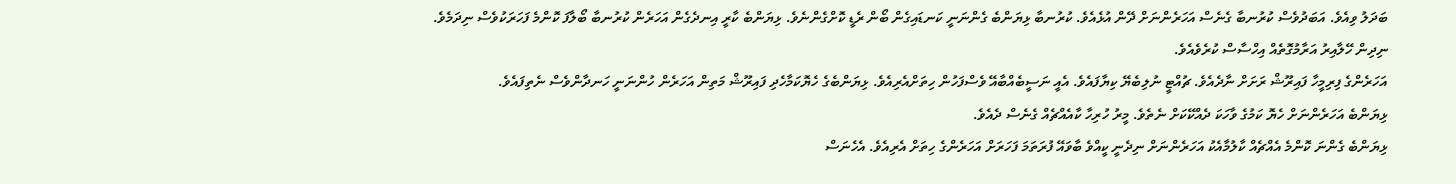ބަދަލު ވިއެވެ. އަބަދުވެސް ކުރުނބާ ގެނެސް އަހަރެންނަށް ދޭން އުޅެއެވެ. ކުރުނބާ ޅިޔަންބެ ގެންނަނީ ކަނޑައިގެން ބޯން ރެޑީ ކޮށްގެންނެވެ. ޅިޔަންބެ ކާރީ އިނދެގެން އަހަރެން ކުރުނބާ ބޯލާފަ ކޮންމެ ފަހަރަކުވެސް ނިދަމެވެ. ނިދިން ހޭލާއިރު އަރާމުގޮތެއް އިހްސާސް ކުރެވެއެވެ.
އަހަރެންގެ ފިރިމީހާ ފައިރޫޝް ރަށަށް ނާދެއެވެ. ޗުއްޓީ ނުލިބެޔޭ ކިޔާފައެވެ. އެއީ ނަސީބެއްބާއޭ ވެސްފަހުން ހިތަށްއެރިއެވެ. ޅިޔަންބެގެ ހެޔޮކަމާހެދި ފައިރޫޝް މަތިން އަހަރެން ހުންނަނީ ހަނދާންވެސް ނެތިފައެވެ.
ޅިޔަންބެ އަހަރެންނަށް ހެޔޮ ކަމުގެ ވާހަކަ ދެއްކޭކަށް ނެތެވެ. މީރު ހުރިހާ ކާއެއްޗެއް ގެނެސް ދެއެވެ.
ޅިޔަންބެ ގެންނަ ކޮންމެ އެއްޗެއް ކާލުމާއެކު އަހަރެންނަށް ނިދެނީ ކީއްވެ ބާވައޭ ފުރަތަމަ ފަހަރަށް އަހަރެންގެ ހިތަށް އެރިއެވެ. އެހެނަސް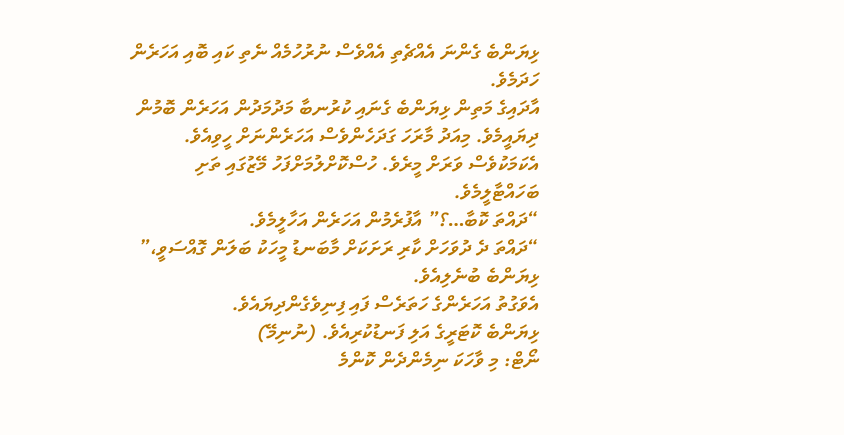ޅިޔަންބެ ގެންނަ އެއްޗެތި އެއްވެސް ނުރުހުމެއް ނެތި ކައި ބޮއި އަހަރެން ހަދަމެވެ.
އާދައިގެ މަތިން ޅިޔަންބެ ގެނައި ކުރުނބާ މަދުމަދުން އަހަރެން ބޮމުން ދިޔައީމެވެ. މިއަދު މާރަހަ ގަދަހެންވެސް އަހަރެންނަށް ހީވިއެވެ. އެކަމަކުވެސް ވަރަށް މީރެވެ. ހުސްކޮށްލުމަށްފަހު މޭޒުގައި ތަށި ބަހައްޓާލީމެވެ.
“ދައްތަ ކޮބާ…؟” އާފުރެމުން އަހަރެން އަހާލީމެވެ.
“ދައްތަ ދެ ދުވަހަށް ކާރި ރަށަކަށް މާބަނޑު މީހަކު ބަލަން ގޮއްސަވީ،” ޅިޔަންބެ ބުނެލިއެވެ.
އެވަގުތު އަހަރެންގެ ހަތަރެސް ފައި ފިނިވެގެންދިޔައެވެ.
ޅިޔަންބެ ކޮޓަރީގެ އަލި ފަނޑުކުރިއެވެ. (ނުނިމޭ)
ނޯޓް: މި ވާހަކަ ނިމެންދެން ކޮންމެ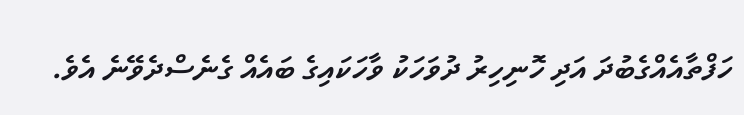ހަފްތާއެއްގެބުދަ އަދި ހޮނިހިރު ދުވަހަކު ވާހަކައިގެ ބައެއް ގެނެސްދެވޭނެ އެވެ.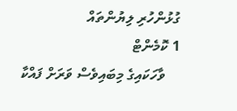ގުޅުންހުރި ލިޔުންތައް
1 ކޮމެންޓް
    ވާހަކައިގެ މިބައިވެސް ވަރަށް ފައްކާ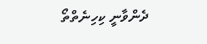ދެންވާނީ ކިހިނެތްތޯ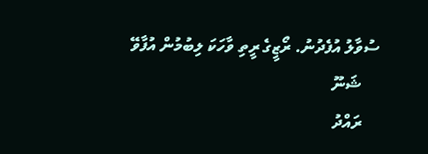ސުވާލު އުފެދުނު. ރޯޒީގެ ރީތި ވާހަކަ ލިބުމުން އުފާވޭ
    ޝަނޫ
    ރައްދު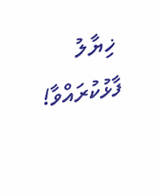ޚިޔާލު ފާޅުކުރައްވާ!